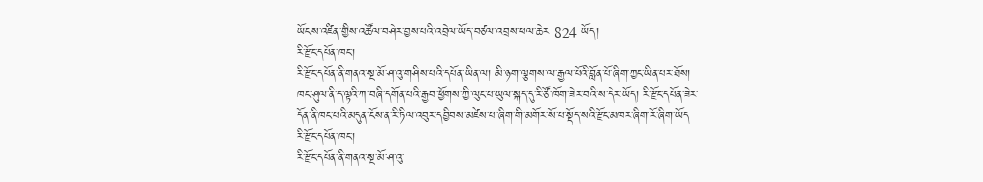ཡོངས་འཛིན་གྱིས་འཚོལ་བཤེར་བྱས་པའི་འབྲེལ་ཡོད་བཙལ་འབྲས་ཕལ་ཆེར 824 ཡོད།
རི་རྫོང་དཔོན་ཁང་།
རི་རྫོང་དཔོན་ནི་གནའ་སྔ་མོ་ཤ་འུ་གཤིས་པའི་དཔོན་ཡིན་ལ། མི་ཉག་ལྕགས་ལ་རྒྱལ་པོའི་བློན་པོ་ཞིག་ཀྱང་ཡིན་པར་ཐོས། ཁང་ཤུལ་ནི་ད་ལྟའི་ཀ་བཞི་དགོན་པའི་རྒྱབ་ཕྱོགས་ཀྱི་ལུང་པ་ཡུལ་སྐད་དུ་རི་ཙོ་ཁོག་ཟེར་བའི་ས་དེར་ཡོད། རི་རྫོང་དཔོན་ཟེར་དོན་ནི་ཁང་པའི་མདུན་ངོས་ན་རི་ཏིལ་འབུར་དབྱིབས་མཛེས་པ་ཞིག་གི་མགོར་སོ་པ་སྡོད་སའི་རྫོང་མཁར་ཞིག་རོ་ཞིག་ཡོད
རི་རྫོང་དཔོན་ཁང་།
རི་རྫོང་དཔོན་ནི་གནའ་སྔ་མོ་ཤ་འུ་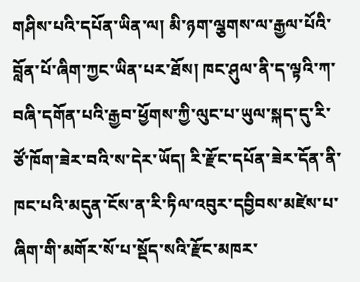གཤིས་པའི་དཔོན་ཡིན་ལ། མི་ཉག་ལྕགས་ལ་རྒྱལ་པོའི་བློན་པོ་ཞིག་ཀྱང་ཡིན་པར་ཐོས། ཁང་ཤུལ་ནི་ད་ལྟའི་ཀ་བཞི་དགོན་པའི་རྒྱབ་ཕྱོགས་ཀྱི་ལུང་པ་ཡུལ་སྐད་དུ་རི་ཙོ་ཁོག་ཟེར་བའི་ས་དེར་ཡོད། རི་རྫོང་དཔོན་ཟེར་དོན་ནི་ཁང་པའི་མདུན་ངོས་ན་རི་ཏིལ་འབུར་དབྱིབས་མཛེས་པ་ཞིག་གི་མགོར་སོ་པ་སྡོད་སའི་རྫོང་མཁར་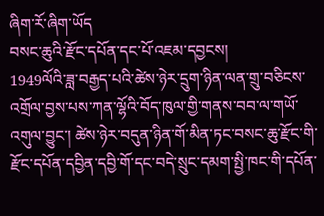ཞིག་རོ་ཞིག་ཡོད
བསང་ཆུའི་རྫོང་དཔོན་དང་པོ་འཇམ་དབྱངས།
1949ལོའི་ཟླ་བརྒྱད་པའི་ཚེས་ཉེར་དྲུག་ཉིན་ལན་གྲུ་བཅིངས་འགྲོལ་བྱས་པས་ཀན་ལྷོའི་བོད་ཁུལ་གྱི་གནས་བབ་ལ་གཡོ་འགུལ་བྱུང་། ཚེས་ཉེར་བདུན་ཉིན་གོ་མིན་ཏང་བསང་ཆུ་རྫོང་གི་རྫོང་དཔོན་དབྱིན་དབྱི་གོ་དང་བདེ་སྲུང་དམག་སྤྱི་ཁང་གི་དཔོན་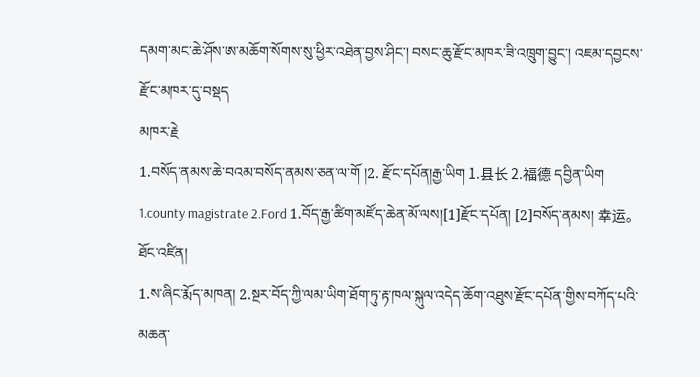དམག་མང་ཆེ་ཤོས་ཨ་མཆོག་སོགས་སུ་ཕྱིར་འཐེན་བྱས་ཤིང་། བསང་ཆུ་རྫོང་མཁར་ཟི་འཁྲུག་བྱུང་། འཇམ་དབྱངས་རྫོང་མཁར་དུ་བསྡད
མཁར་རྗེ
1.བསོད་ནམས་ཆེ་བའམ་བསོད་ནམས་ཅན་ལ་གོ །2. རྫོང་དཔོན།རྒྱ་ཡིག 1.县长 2.福德 དབྱིན་ཡིག 1.county magistrate 2.Ford 1.བོད་རྒྱ་ཚིག་མཛོད་ཆེན་མོ་ལས།[1]རྫོང་དཔོན། [2]བསོད་ནམས། 幸运。
ཐོང་འཛིན།
1.ས་ཞིང་རྨོད་མཁན། 2.སྔར་བོད་ཀྱི་ལམ་ཡིག་ཐོག་ཏུ་རྟ་ཁལ་སྐུལ་འདེད་ཆོག་འཐུས་རྫོང་དཔོན་གྱིས་བཀོད་པའི་མཆན་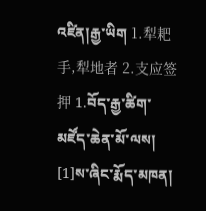འཛིན།རྒྱ་ཡིག 1.犁耙手,犁地者 2.支应签押 1.བོད་རྒྱ་ཚིག་མཛོད་ཆེན་མོ་ལས། [1]ས་ཞིང་རྨོད་མཁན།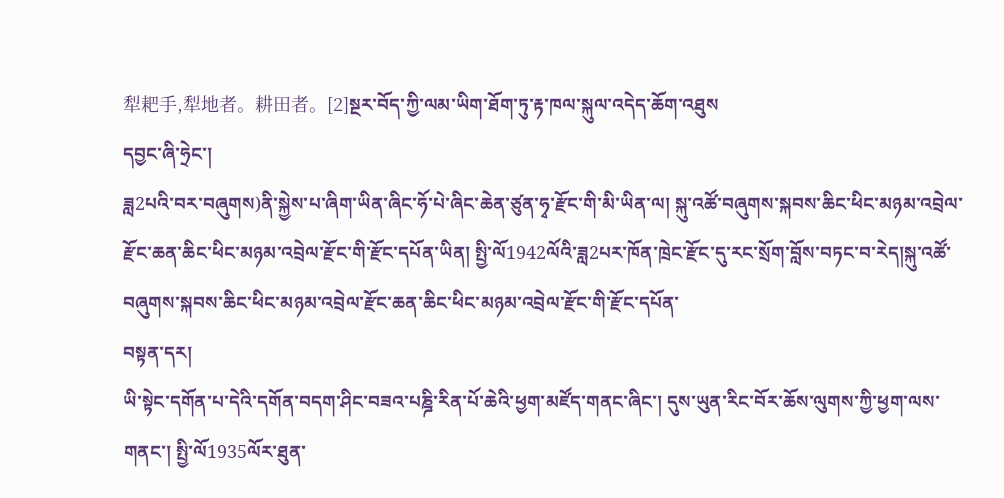犁耙手,犁地者。耕田者。[2]སྔར་བོད་ཀྱི་ལམ་ཡིག་ཐོག་ཏུ་རྟ་ཁལ་སྐུལ་འདེད་ཆོག་འཐུས
དབྱང་ཞི་ཧྲེང་།
ཟླ2པའི་བར་བཞུགས)ནི་སྐྱེས་པ་ཞིག་ཡིན་ཞིང་ཧོ་པེ་ཞིང་ཆེན་ཙུན་ཧྭ་རྫོང་གི་མི་ཡིན་ལ། སྐུ་འཚོ་བཞུགས་སྐབས་ཆིང་ཕིང་མཉམ་འབྲེལ་རྫོང་ཆན་ཆིང་ཕིང་མཉམ་འབྲེལ་རྫོང་གི་རྫོང་དཔོན་ཡིན། སྤྱི་ལོ1942ལོའི་ཟླ2པར་ཁོན་ཁྲེང་རྫོང་དུ་རང་སྲོག་བློས་བཏང་བ་རེད།སྐུ་འཚོ་བཞུགས་སྐབས་ཆིང་ཕིང་མཉམ་འབྲེལ་རྫོང་ཆན་ཆིང་ཕིང་མཉམ་འབྲེལ་རྫོང་གི་རྫོང་དཔོན་
བསྟན་དར།
ཡི་སྟེང་དགོན་པ་དེའི་དགོན་བདག་ཤིང་བཟའ་པཎྜི་རིན་པོ་ཆེའི་ཕྱག་མཛོད་གནང་ཞིང་། དུས་ཡུན་རིང་བོར་ཆོས་ལུགས་ཀྱི་ཕྱག་ལས་གནང་། སྤྱི་ལོ1935ལོར་ཐུན་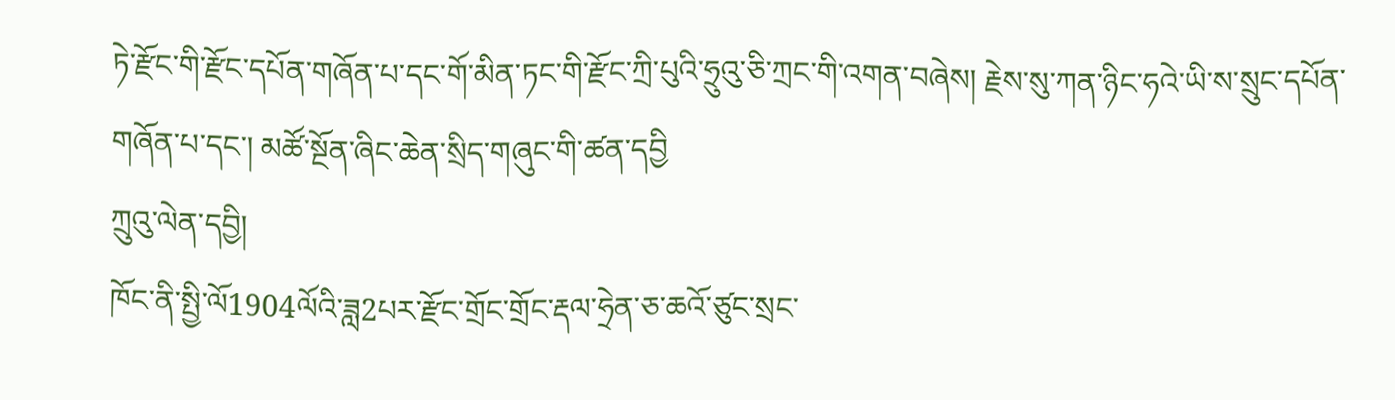ཏེ་རྫོང་གི་རྫོང་དཔོན་གཞོན་པ་དང་གོ་མིན་ཏང་གི་རྫོང་ཀྲི་པུའི་ཧྲུའུ་ཅི་ཀྲང་གི་འགན་བཞེས། རྗེས་སུ་ཀན་ཉིང་ཧའེ་ཡི་ས་སྲུང་དཔོན་གཞོན་པ་དང་། མཚོ་སྔོན་ཞིང་ཆེན་སྲིད་གཞུང་གི་ཚན་དབྱི
ཀྲུའུ་ལེན་དབྱི།
ཁོང་ནི་སྤྱི་ལོ1904ལོའི་ཟླ2པར་རྫོང་གྲོང་གྲོང་རྡལ་ཧྲེན་ཅ་ཆའོ་ཙུང་སྲང་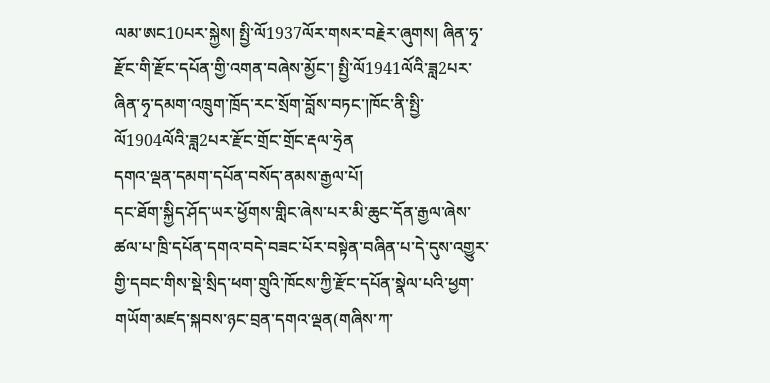ལམ་ཨང10པར་སྐྱེས། སྤྱི་ལོ1937ལོར་གསར་བརྗེར་ཞུགས། ཞིན་ཧྭ་རྫོང་གི་རྫོང་དཔོན་གྱི་འགན་བཞེས་མྱོང་། སྤྱི་ལོ1941ལོའི་ཟླ2པར་ཞིན་ཧྭ་དམག་འཁྲུག་ཁྲོད་རང་སྲོག་བློས་བཏང་།ཁོང་ནི་སྤྱི་ལོ1904ལོའི་ཟླ2པར་རྫོང་གྲོང་གྲོང་རྡལ་ཧྲེན
དགའ་ལྡན་དམག་དཔོན་བསོད་ནམས་རྒྱལ་པོ།
དང་ཐོག་སྐྱིད་ཤོད་ཡར་ཕྱོགས་གླིང་ཞེས་པར་མི་ཆུང་དོན་རྒྱལ་ཞེས་ཚལ་པ་ཁྲི་དཔོན་དགའ་བདེ་བཟང་པོར་བསྟེན་བཞིན་པ་དེ་དུས་འགྱུར་གྱི་དབང་གིས་སྡེ་སྲིད་ཕག་གྲུའི་ཁོངས་ཀྱི་རྫོང་དཔོན་སྣེལ་པའི་ཕྱག་གཡོག་མཛད་སྐབས་ཉང་བྲན་དགའ་ལྡན(གཞིས་ཀ་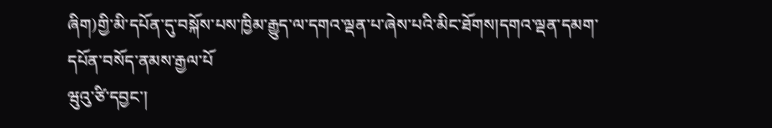ཞིག)གྱི་མི་དཔོན་དུ་བསྐོས་པས་ཁྱིམ་རྒྱུད་ལ་དགའ་ལྡན་པ་ཞེས་པའི་མིང་ཐོགས།དགའ་ལྡན་དམག་དཔོན་བསོད་ནམས་རྒྱལ་པོ
ཝུའུ་ཙི་དབྱང་།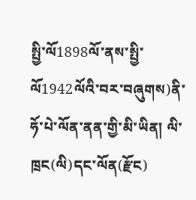སྤྱི་ལོ1898ལོ་ནས་སྤྱི་ལོ1942ལོའི་བར་བཞུགས)ནི་ཧོ་པེ་ལོན་ནན་གྱི་མི་ཡིན། ལི་ཁྲང(ལི)དང་ལོན(རྫོང)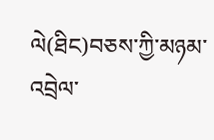ལེ(ཐིང)བཅས་ཀྱི་མཉམ་འབྲེལ་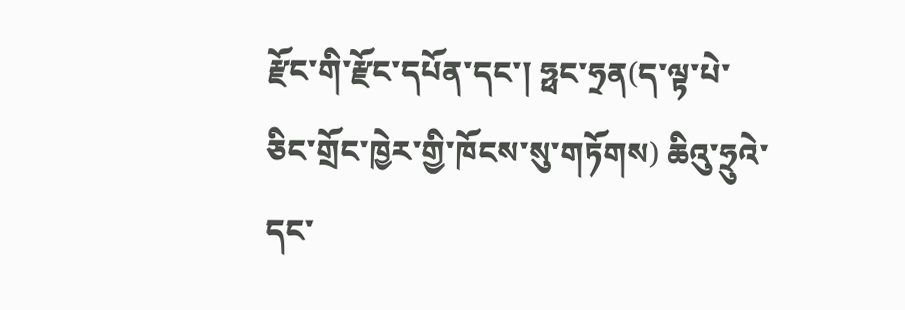རྫོང་གི་རྫོང་དཔོན་དང་། ཧྥང་ཧྲན(ད་ལྟ་པེ་ཅིང་གྲོང་ཁྱེར་གྱི་ཁོངས་སུ་གཏོགས) ཆིའུ་ཧྲུའེ་དང་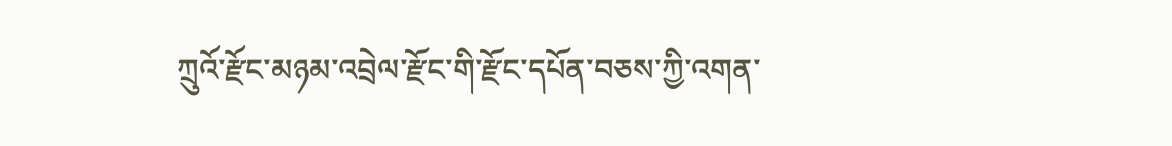ཀྲུའོ་རྫོང་མཉམ་འབྲེལ་རྫོང་གི་རྫོང་དཔོན་བཅས་ཀྱི་འགན་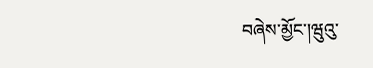བཞེས་མྱོང་།ཝུའུ་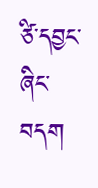ཙི་དབྱང་ཞིང་བདག